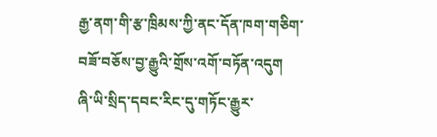རྒྱ་ནག་གི་རྩ་ཁྲིམས་ཀྱི་ནང་དོན་ཁག་གཅིག་བཟོ་བཅོས་བྱ་རྒྱུའི་གྲོས་འགོ་བཏོན་འདུག
ཞི་ཡི་སྲིད་དབང་རིང་དུ་གཏོང་རྒྱུར་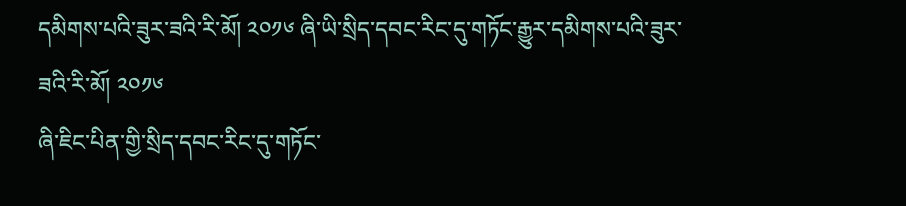དམིགས་པའི་ཟུར་ཟའི་རི་མོ། ༢༠༡༦ ཞི་ཡི་སྲིད་དབང་རིང་དུ་གཏོང་རྒྱུར་དམིགས་པའི་ཟུར་ཟའི་རི་མོ། ༢༠༡༦
ཞི་ཇིང་པིན་གྱི་སྲིད་དབང་རིང་དུ་གཏོང་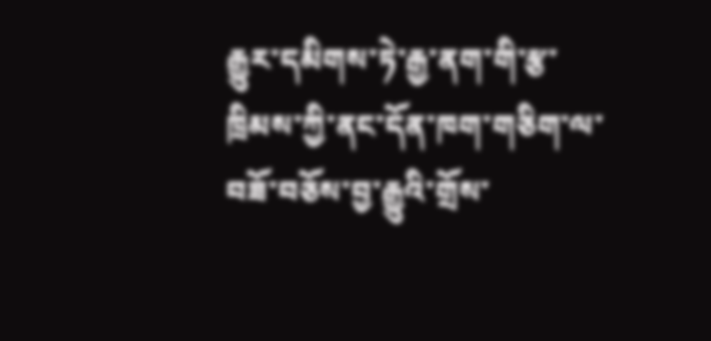རྒྱུར་དམིགས་ཏེ་རྒྱ་ནག་གི་རྩ་ཁྲིམས་ཀྱི་ནང་དོན་ཁག་གཅིག་ལ་བཟོ་བཅོས་བྱ་རྒྱུའི་གྲོས་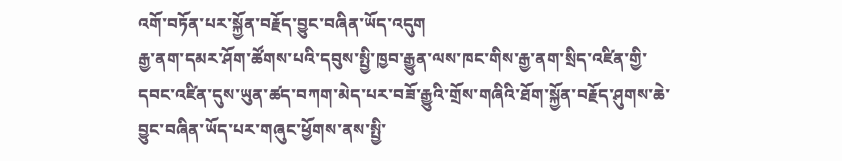འགོ་བཏོན་པར་སྐྱོན་བརྗོད་བྱུང་བཞིན་ཡོད་འདུག
རྒྱ་ནག་དམར་ཤོག་ཚོགས་པའི་དབུས་སྤྱི་ཁྱབ་རྒྱུན་ལས་ཁང་གིས་རྒྱ་ནག་སྲིད་འཛིན་གྱི་དབང་འཛིན་དུས་ཡུན་ཚད་བཀག་མེད་པར་བཟོ་རྒྱུའི་གྲོས་གཞིའི་ཐོག་སྐྱོན་བརྗོད་ཤུགས་ཆེ་བྱུང་བཞིན་ཡོད་པར་གཞུང་ཕྱོགས་ནས་སྤྱི་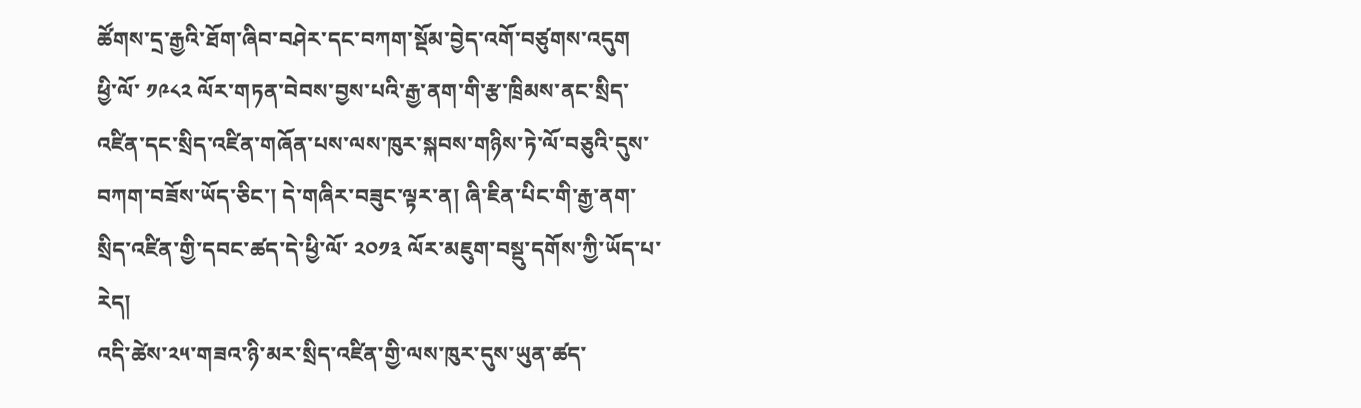ཚོགས་དྲ་རྒྱའི་ཐོག་ཞིབ་བཤེར་དང་བཀག་སྡོམ་བྱེད་འགོ་བཙུགས་འདུག
ཕྱི་ལོ་ ༡༩༨༢ ལོར་གཏན་བེབས་བྱས་པའི་རྒྱ་ནག་གི་རྩ་ཁྲིམས་ནང་སྲིད་འཛིན་དང་སྲིད་འཛིན་གཞོན་པས་ལས་ཁུར་སྐབས་གཉིས་ཏེ་ལོ་བཅུའི་དུས་བཀག་བཟོས་ཡོད་ཅིང་། དེ་གཞིར་བཟུང་ལྟར་ན། ཞི་ཇིན་པིང་གི་རྒྱ་ནག་སྲིད་འཛིན་གྱི་དབང་ཚད་དེ་ཕྱི་ལོ་ ༢༠༡༣ ལོར་མཇུག་བསྡུ་དགོས་ཀྱི་ཡོད་པ་རེད།
འདི་ཚེས་༢༥་གཟའ་ཉི་མར་སྲིད་འཛིན་གྱི་ལས་ཁུར་དུས་ཡུན་ཚད་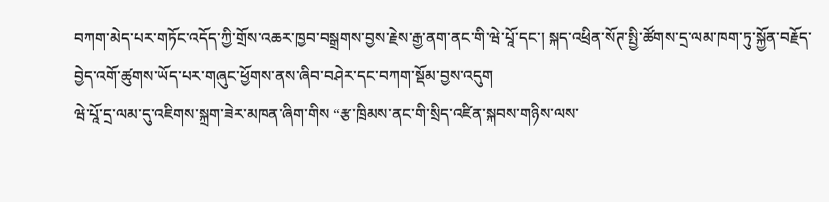བཀག་མེད་པར་གཏོང་འདོད་ཀྱི་གྲོས་འཆར་ཁྱབ་བསྒྲགས་བྱས་རྗེས་རྒྱ་ནག་ནང་གི་ཝེ་པཱོ་དང་། སྐད་འཕྲིན་སོཊ་སྤྱི་ཚོགས་དྲ་ལམ་ཁག་ཏུ་སྐྱོན་བརྗོད་བྱེད་འགོ་ཚུགས་ཡོད་པར་གཞུང་ཕྱོགས་ནས་ཞིབ་བཤེར་དང་བཀག་སྡོམ་བྱས་འདུག
ཝེ་པཱོ་དྲ་ལམ་དུ་འཇིགས་སྐྲག་ཟེར་མཁན་ཞིག་གིས “རྩ་ཁྲིམས་ནང་གི་སྲིད་འཛིན་སྐབས་གཉིས་ལས་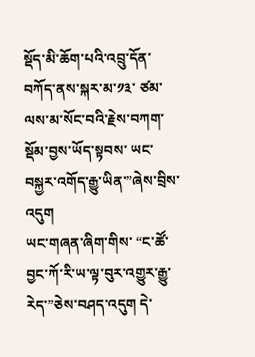སྡོད་མི་ཆོག་པའི་འབྲུ་དོན་བཀོད་ནས་སྐར་མ་༡༣་ ཙམ་ལས་མ་སོང་བའི་རྗེས་བཀག་སྡོམ་བྱས་ཡོད་སྟབས་ ཡང་བསྐྱར་འགོད་རྒྱུ་ཡིན་”ཞེས་བྲིས་འདུག
ཡང་གཞན་ཞིག་གིས་ “ང་ཚོ་བྱང་ཀོ་རི་ཡ་ལྟ་བུར་འགྱུར་རྒྱུ་རེད་”ཅེས་བཤད་འདུག དེ་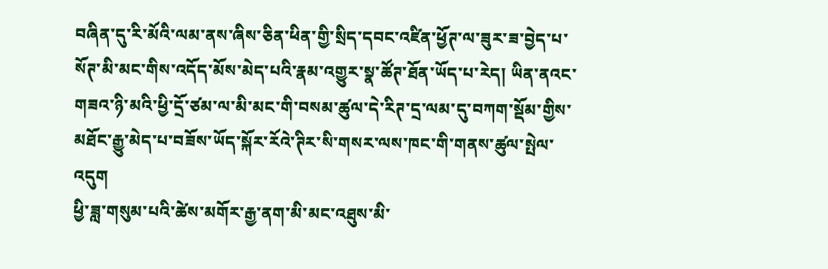བཞིན་དུ་རི་མོའི་ལམ་ནས་ཞིས་ཅིན་ཕིན་གྱི་སྲིད་དབང་འཛིན་ཕྱོཊ་ལ་ཟུར་ཟ་བྱེད་པ་སོཊ་མི་མང་གིས་འདོད་མོས་མེད་པའི་རྣམ་འགྱུར་སྣ་ཚོཊ་ཐོན་ཡོད་པ་རེད། ཡིན་ནའང་གཟའ་ཉི་མའི་ཕྱི་དྲོ་ཙམ་ལ་མི་མང་གི་བསམ་ཚུལ་དེ་རིཊ་དྲ་ལམ་དུ་བཀག་སྡོམ་གྱིས་མཐོང་རྒྱུ་མེད་པ་བཟོས་ཡོད་སྐོར་རོའེ་ཊིར་སི་གསར་ལས་ཁང་གི་གནས་ཚུལ་སྤེལ་འདུག
ཕྱི་ཟླ་གསུམ་པའི་ཚེས་མགོར་རྒྱ་ནག་མི་མང་འཐུས་མི་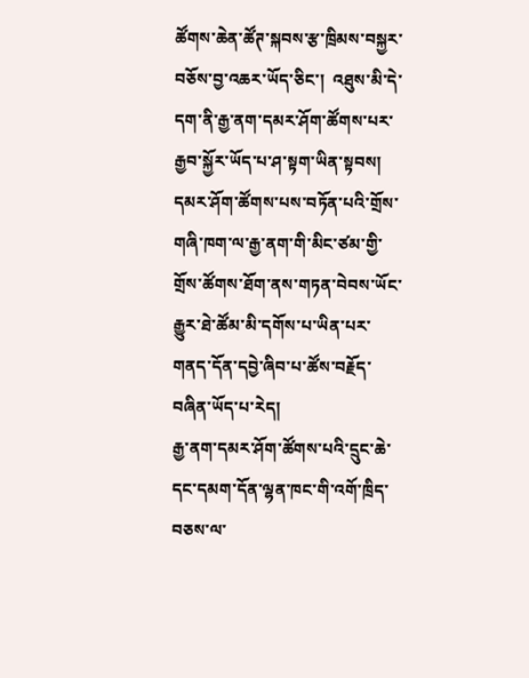ཚོགས་ཆེན་ཚོཊ་སྐབས་རྩ་ཁྲིམས་བསྐྱར་བཅོས་བྱ་འཆར་ཡོད་ཅིང་།  འཐུས་མི་དེ་དག་ནི་རྒྱ་ནག་དམར་ཤོག་ཚོགས་པར་རྒྱབ་སྐྱོར་ཡོད་པ་ཤ་སྟག་ཡིན་སྟབས། དམར་ཤོག་ཚོགས་པས་བཏོན་པའི་གྲོས་གཞི་ཁག་ལ་རྒྱ་ནག་གི་མིང་ཙམ་གྱི་གྲོས་ཚོགས་ཐོག་ནས་གཏན་བེབས་ཡོང་རྒྱུར་ཐེ་ཚོམ་མི་དགོས་པ་ཡིན་པར་གནད་དོན་དབྱེ་ཞིབ་པ་ཚོས་བརྗོད་བཞིན་ཡོད་པ་རེད།
རྒྱ་ནག་དམར་ཤོག་ཚོགས་པའི་དྲུང་ཆེ་དང་དམག་དོན་ལྷན་ཁང་གི་འགོ་ཁྲིད་བཅས་ལ་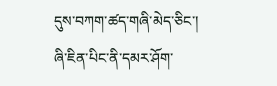དུས་བཀག་ཚད་གཞི་མེད་ཅིང་། ཞི་ཇིན་པིང་ནི་དམར་ཤོག་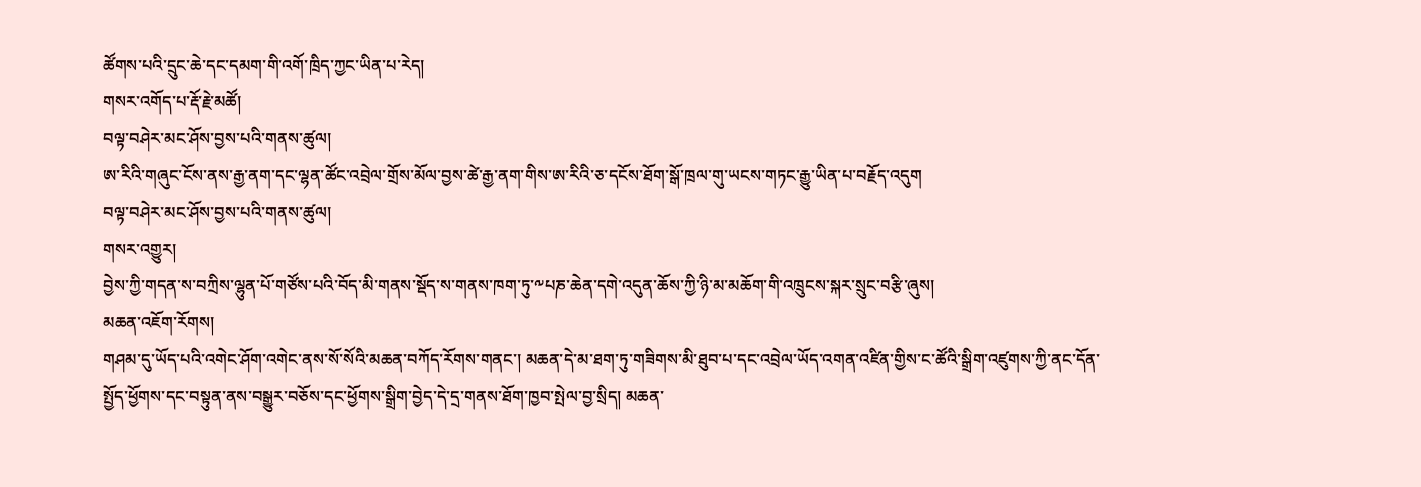ཚོགས་པའི་དྲུང་ཆེ་དང་དམག་གི་འགོ་ཁྲིད་ཀྱང་ཡིན་པ་རེད།
གསར་འགོད་པ་རྡོ་རྗེ་མཚོ།
བལྟ་བཤེར་མང་ཤོས་བྱས་པའི་གནས་ཚུལ།
ཨ་རིའི་གཞུང་ངོས་ནས་རྒྱ་ནག་དང་ལྷན་ཚོང་འབྲེལ་གྲོས་མོལ་བྱས་ཚེ་རྒྱ་ནག་གིས་ཨ་རིའི་ཅ་དངོས་ཐོག་སྒོ་ཁྲལ་གུ་ཡངས་གཏང་རྒྱུ་ཡིན་པ་བརྗོད་འདུག
བལྟ་བཤེར་མང་ཤོས་བྱས་པའི་གནས་ཚུལ།
གསར་འགྱུར།
བྱེས་ཀྱི་གདན་ས་བཀྲིས་ལྷུན་པོ་གཙོས་པའི་བོད་མི་གནས་སྡོད་ས་གནས་ཁག་ཏུ་༸པཎ་ཆེན་དགེ་འདུན་ཆོས་ཀྱི་ཉི་མ་མཆོག་གི་འཁྲུངས་སྐར་སྲུང་བརྩི་ཞུས།
མཆན་འཇོག་རོགས།
གཤམ་དུ་ཡོད་པའི་འགེང་ཤོག་འགེང་ནས་སོ་སོའི་མཆན་བཀོད་རོགས་གནང་། མཆན་དེ་མ་ཐག་ཏུ་གཟིགས་མི་ཐུབ་པ་དང་འབྲེལ་ཡོད་འགན་འཛིན་གྱིས་ང་ཚོའི་སྒྲིག་འཛུགས་ཀྱི་ནང་དོན་སྤྱོད་ཕྱོགས་དང་བསྟུན་ནས་བསྒྱུར་བཅོས་དང་ཕྱོགས་སྒྲིག་བྱེད་དེ་དྲ་གནས་ཐོག་ཁྱབ་སྤེལ་བྱ་སྲིད། མཆན་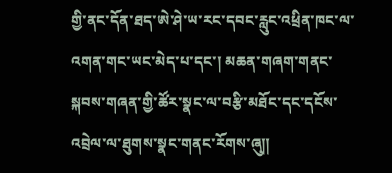གྱི་ནང་དོན་ཐད་ཨེ་ཤེ་ཡ་རང་དབང་རླུང་འཕྲིན་ཁང་ལ་འགན་གང་ཡང་མེད་པ་དང་། མཆན་གཞག་གནང་སྐབས་གཞན་གྱི་ཚོར་སྣང་ལ་བརྩི་མཐོང་དང་དངོས་འབྲེལ་ལ་ཐུགས་སྣང་གནང་རོགས་ཞུ༎